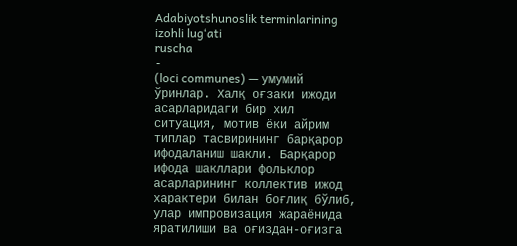Adabiyotshunoslik terminlarining izohli lugʻati
ruscha
-
(loci communes) — умумий ўринлар. Халқ оғзаки ижоди асарларидаги бир хил ситуация, мотив ёки айрим типлар тасвирининг барқарор ифодаланиш шакли. Барқарор ифода шакллари фольклор асарларининг коллектив ижод характери билан боғлиқ бўлиб, улар импровизация жараёнида яратилиши ва оғиздан-оғизга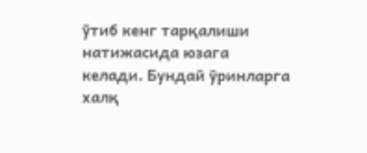ўтиб кенг тарқалиши натижасида юзага келади. Бундай ўринларга халқ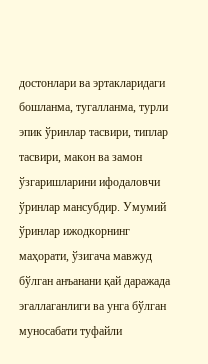достонлари ва эртакларидаги бошланма, тугалланма, турли эпик ўринлар тасвири, типлар тасвири, макон ва замон ўзгаришларини ифодаловчи ўринлар мансубдир. Умумий ўринлар ижодкорнинг маҳорати, ўзигача мавжуд бўлган анъанани қай даражада эгаллаганлиги ва унга бўлган муносабати туфайли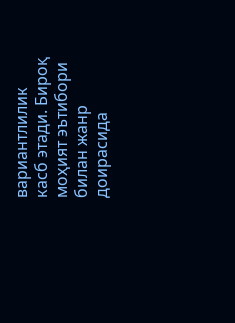вариантлилик касб этади. Бироқ моҳият эътибори билан жанр доирасида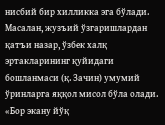нисбий бир хилликка эга бўлади. Масалан, жузъий ўзгаришлардан қатъи назар, ўзбек халқ эртакларининг қуйидаги бошланмаси (қ. Зачин) умумий ўринларга яққол мисол бўла олади. «Бор экану йўқ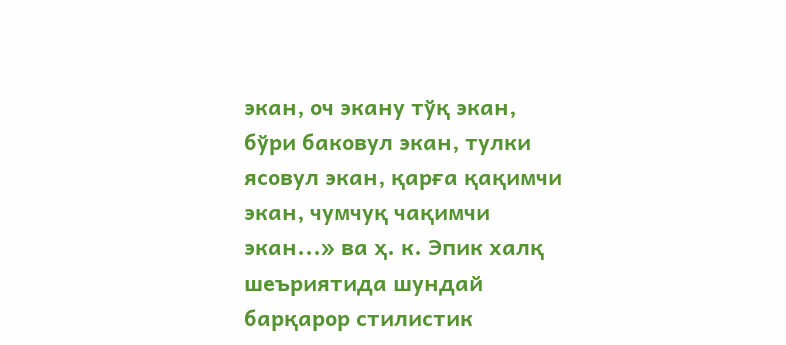экан, оч экану тўқ экан, бўри баковул экан, тулки ясовул экан, қарға қақимчи экан, чумчуқ чақимчи экан...» ва ҳ. к. Эпик халқ шеъриятида шундай барқарор стилистик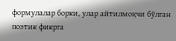формулалар борки, улар айтилмоқчи бўлган поэтик фикрга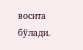восита бўлади.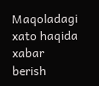Maqoladagi xato haqida xabar berish